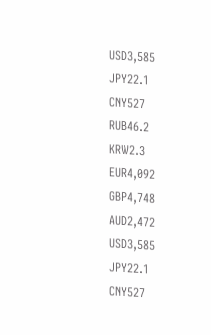USD3,585
JPY22.1
CNY527
RUB46.2
KRW2.3
EUR4,092
GBP4,748
AUD2,472
USD3,585
JPY22.1
CNY527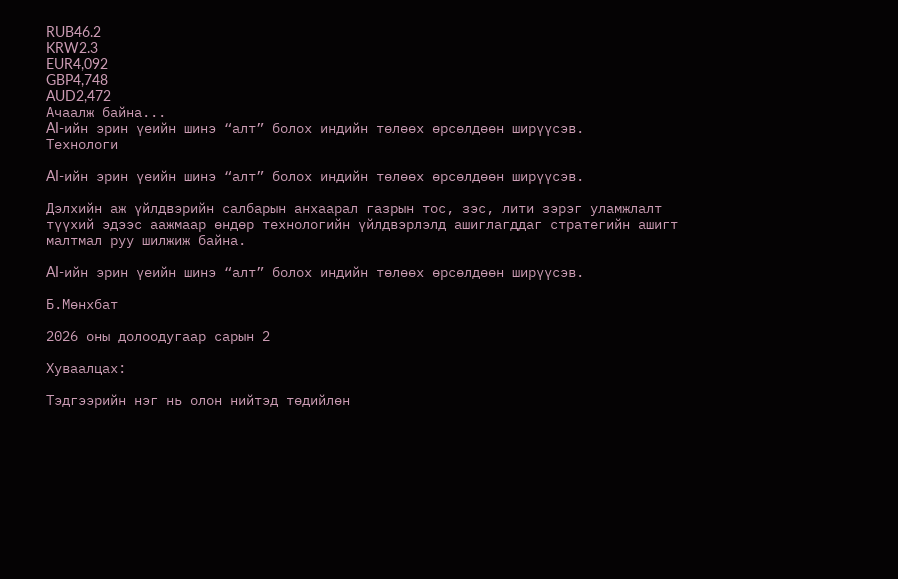RUB46.2
KRW2.3
EUR4,092
GBP4,748
AUD2,472
Ачаалж байна...
AI-ийн эрин үеийн шинэ “алт” болох индийн төлөөх өрсөлдөөн ширүүсэв.
Технологи

AI-ийн эрин үеийн шинэ “алт” болох индийн төлөөх өрсөлдөөн ширүүсэв.

Дэлхийн аж үйлдвэрийн салбарын анхаарал газрын тос, зэс, лити зэрэг уламжлалт түүхий эдээс аажмаар өндөр технологийн үйлдвэрлэлд ашиглагддаг стратегийн ашигт малтмал руу шилжиж байна.

AI-ийн эрин үеийн шинэ “алт” болох индийн төлөөх өрсөлдөөн ширүүсэв.

Б.Мөнхбат

2026 оны долоодугаар сарын 2

Хуваалцах:

Тэдгээрийн нэг нь олон нийтэд төдийлөн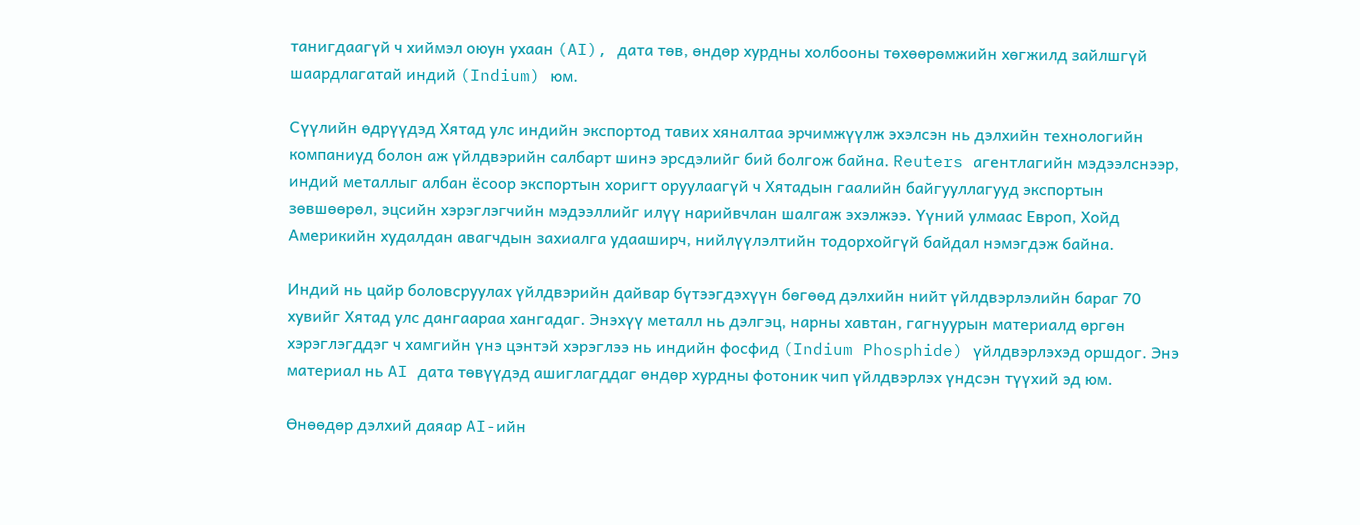танигдаагүй ч хиймэл оюун ухаан (AI), дата төв, өндөр хурдны холбооны төхөөрөмжийн хөгжилд зайлшгүй шаардлагатай индий (Indium) юм.

Сүүлийн өдрүүдэд Хятад улс индийн экспортод тавих хяналтаа эрчимжүүлж эхэлсэн нь дэлхийн технологийн компаниуд болон аж үйлдвэрийн салбарт шинэ эрсдэлийг бий болгож байна. Reuters агентлагийн мэдээлснээр, индий металлыг албан ёсоор экспортын хоригт оруулаагүй ч Хятадын гаалийн байгууллагууд экспортын зөвшөөрөл, эцсийн хэрэглэгчийн мэдээллийг илүү нарийвчлан шалгаж эхэлжээ. Үүний улмаас Европ, Хойд Америкийн худалдан авагчдын захиалга удааширч, нийлүүлэлтийн тодорхойгүй байдал нэмэгдэж байна.

Индий нь цайр боловсруулах үйлдвэрийн дайвар бүтээгдэхүүн бөгөөд дэлхийн нийт үйлдвэрлэлийн бараг 70 хувийг Хятад улс дангаараа хангадаг. Энэхүү металл нь дэлгэц, нарны хавтан, гагнуурын материалд өргөн хэрэглэгддэг ч хамгийн үнэ цэнтэй хэрэглээ нь индийн фосфид (Indium Phosphide) үйлдвэрлэхэд оршдог. Энэ материал нь AI дата төвүүдэд ашиглагддаг өндөр хурдны фотоник чип үйлдвэрлэх үндсэн түүхий эд юм.

Өнөөдөр дэлхий даяар AI-ийн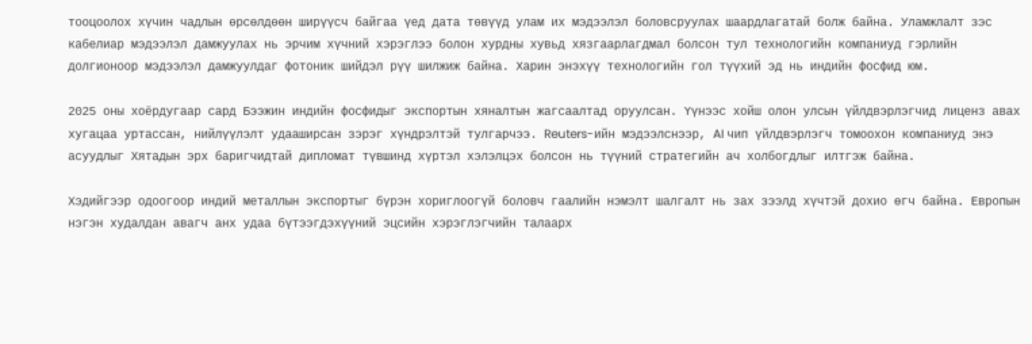тооцоолох хүчин чадлын өрсөлдөөн ширүүсч байгаа үед дата төвүүд улам их мэдээлэл боловсруулах шаардлагатай болж байна. Уламжлалт зэс кабелиар мэдээлэл дамжуулах нь эрчим хүчний хэрэглээ болон хурдны хувьд хязгаарлагдмал болсон тул технологийн компаниуд гэрлийн долгионоор мэдээлэл дамжуулдаг фотоник шийдэл рүү шилжиж байна. Харин энэхүү технологийн гол түүхий эд нь индийн фосфид юм.

2025 оны хоёрдугаар сард Бээжин индийн фосфидыг экспортын хяналтын жагсаалтад оруулсан. Үүнээс хойш олон улсын үйлдвэрлэгчид лиценз авах хугацаа уртассан, нийлүүлэлт удааширсан зэрэг хүндрэлтэй тулгарчээ. Reuters-ийн мэдээлснээр, AI чип үйлдвэрлэгч томоохон компаниуд энэ асуудлыг Хятадын эрх баригчидтай дипломат түвшинд хүртэл хэлэлцэх болсон нь түүний стратегийн ач холбогдлыг илтгэж байна.

Хэдийгээр одоогоор индий металлын экспортыг бүрэн хориглоогүй боловч гаалийн нэмэлт шалгалт нь зах зээлд хүчтэй дохио өгч байна. Европын нэгэн худалдан авагч анх удаа бүтээгдэхүүний эцсийн хэрэглэгчийн талаарх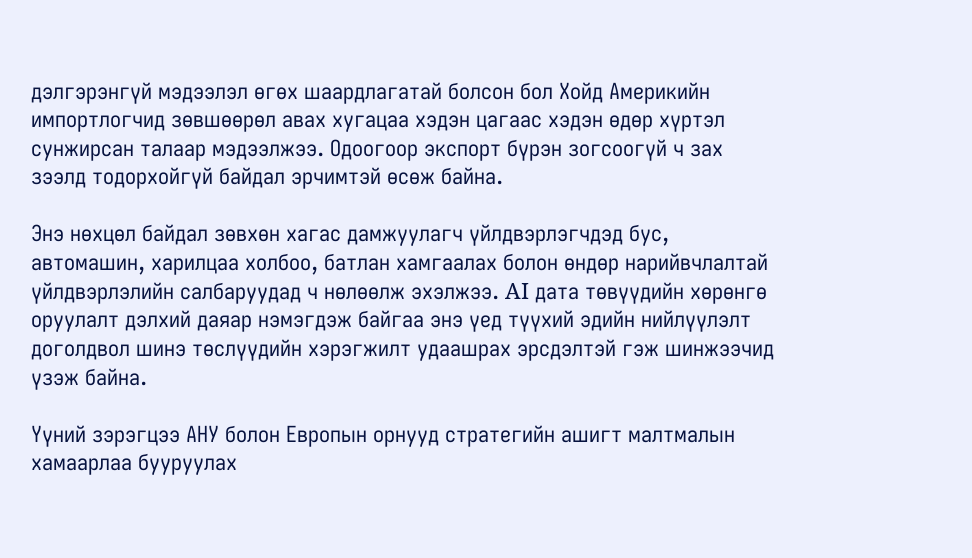дэлгэрэнгүй мэдээлэл өгөх шаардлагатай болсон бол Хойд Америкийн импортлогчид зөвшөөрөл авах хугацаа хэдэн цагаас хэдэн өдөр хүртэл сунжирсан талаар мэдээлжээ. Одоогоор экспорт бүрэн зогсоогүй ч зах зээлд тодорхойгүй байдал эрчимтэй өсөж байна.

Энэ нөхцөл байдал зөвхөн хагас дамжуулагч үйлдвэрлэгчдэд бус, автомашин, харилцаа холбоо, батлан хамгаалах болон өндөр нарийвчлалтай үйлдвэрлэлийн салбаруудад ч нөлөөлж эхэлжээ. AI дата төвүүдийн хөрөнгө оруулалт дэлхий даяар нэмэгдэж байгаа энэ үед түүхий эдийн нийлүүлэлт доголдвол шинэ төслүүдийн хэрэгжилт удаашрах эрсдэлтэй гэж шинжээчид үзэж байна.

Үүний зэрэгцээ АНУ болон Европын орнууд стратегийн ашигт малтмалын хамаарлаа бууруулах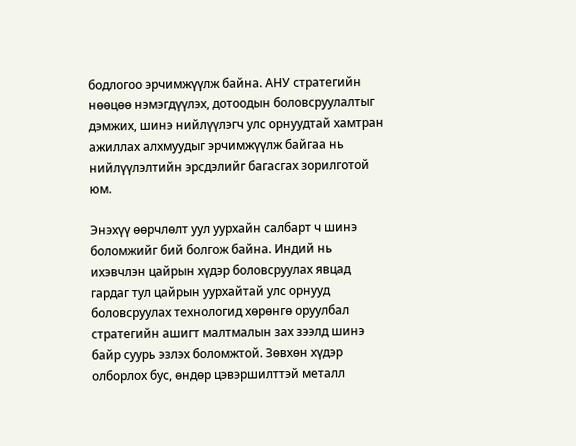бодлогоо эрчимжүүлж байна. АНУ стратегийн нөөцөө нэмэгдүүлэх, дотоодын боловсруулалтыг дэмжих, шинэ нийлүүлэгч улс орнуудтай хамтран ажиллах алхмуудыг эрчимжүүлж байгаа нь нийлүүлэлтийн эрсдэлийг багасгах зорилготой юм.

Энэхүү өөрчлөлт уул уурхайн салбарт ч шинэ боломжийг бий болгож байна. Индий нь ихэвчлэн цайрын хүдэр боловсруулах явцад гардаг тул цайрын уурхайтай улс орнууд боловсруулах технологид хөрөнгө оруулбал стратегийн ашигт малтмалын зах зээлд шинэ байр суурь эзлэх боломжтой. Зөвхөн хүдэр олборлох бус, өндөр цэвэршилттэй металл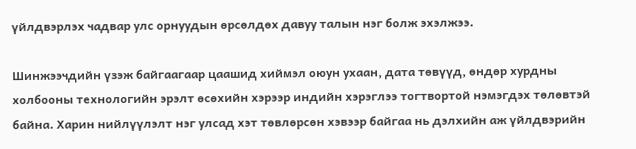үйлдвэрлэх чадвар улс орнуудын өрсөлдөх давуу талын нэг болж эхэлжээ.

Шинжээчдийн үзэж байгаагаар цаашид хиймэл оюун ухаан, дата төвүүд, өндөр хурдны холбооны технологийн эрэлт өсөхийн хэрээр индийн хэрэглээ тогтвортой нэмэгдэх төлөвтэй байна. Харин нийлүүлэлт нэг улсад хэт төвлөрсөн хэвээр байгаа нь дэлхийн аж үйлдвэрийн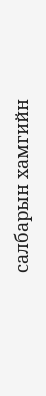салбарын хамгийн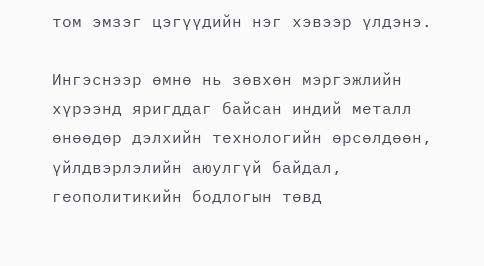том эмзэг цэгүүдийн нэг хэвээр үлдэнэ.

Ингэснээр өмнө нь зөвхөн мэргэжлийн хүрээнд яригддаг байсан индий металл өнөөдөр дэлхийн технологийн өрсөлдөөн, үйлдвэрлэлийн аюулгүй байдал, геополитикийн бодлогын төвд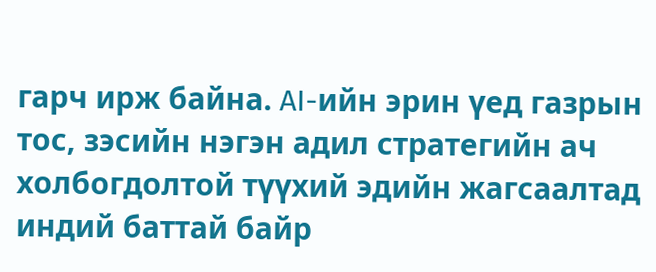гарч ирж байна. AI-ийн эрин үед газрын тос, зэсийн нэгэн адил стратегийн ач холбогдолтой түүхий эдийн жагсаалтад индий баттай байр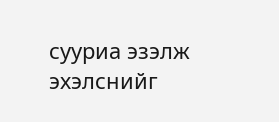сууриа эзэлж эхэлснийг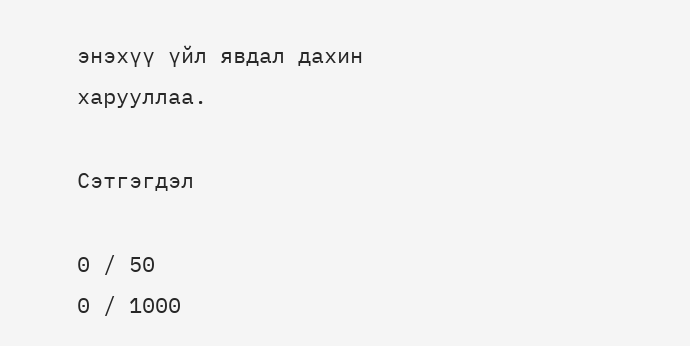энэхүү үйл явдал дахин харууллаа.

Сэтгэгдэл

0 / 50
0 / 1000